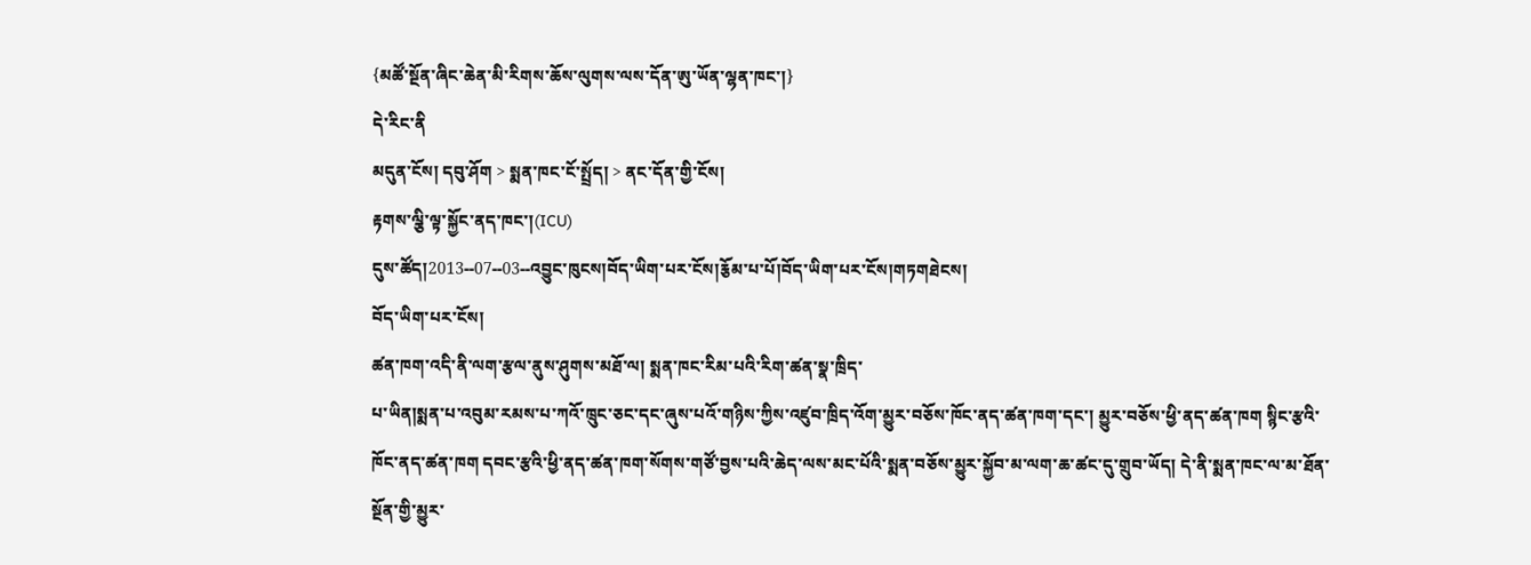{མཚོ་སྔོན་ཞིང་ཆེན་མི་རིགས་ཆོས་ལུགས་ལས་དོན་ཨུ་ཡོན་ལྷན་ཁང་།}
དེ་རིང་ནི
མདུན་ངོས། དབུ་ཤོག > སྨན་ཁང་ངོ་སྤྲོད། > ནང་དོན་གྱི་ངོས།
རྟགས་ལྕི་ལྟ་སྐྱོང་ནད་ཁང་།(ICU)
དུས་ཚོད།2013--07--03--འབྱུང་ཁུངས།བོད་ཡིག་པར་ངོས།རྕོམ་པ་པོ།བོད་ཡིག་པར་ངོས།གཏགཐེངས།
བོད་ཡིག་པར་ངོས།
ཚན་ཁག་འདི་ནི་ལག་རྩལ་ནུས་ཤུགས་མཐོ་ལ། སྨན་ཁང་རིམ་པའི་རིག་ཚན་སྣ་ཁྲིད་
པ་ཡིན།སྨན་པ་འབུམ་རམས་པ་ཀའོ་ཁྲུང་ཅང་དང་ཞུས་པའོ་གཉིས་ཀྱིས་འཛུབ་ཁྲིད་འོག་མྱུར་བཅོས་ཁོང་ནད་ཚན་ཁག་དང་། མྱུར་བཅོས་ཕྱི་ནད་ཚན་ཁག སྙིང་རྩའི་ཁོང་ནད་ཚན་ཁག དབང་རྩའི་ཕྱི་ནད་ཚན་ཁག་སོགས་གཙོ་བྱས་པའི་ཆེད་ལས་མང་པོའི་སྨན་བཅོས་མྱུར་སྐྱོབ་མ་ལག་ཆ་ཚང་དུ་གྲུབ་ཡོད། དེ་ནི་སྨན་ཁང་ལ་མ་ཐོན་སྔོན་གྱི་མྱུར་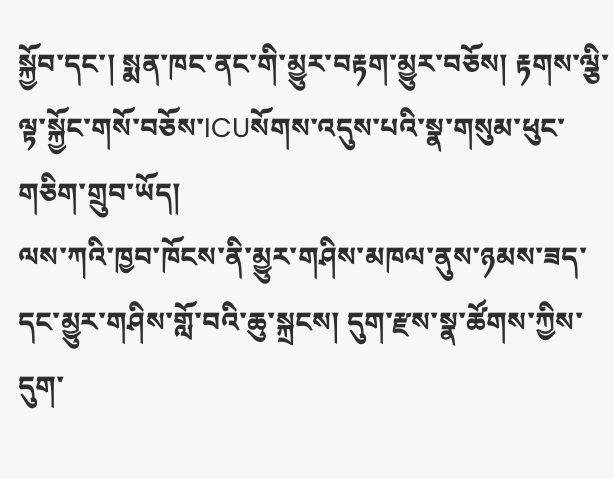སྐྱོབ་དང་། སྨན་ཁང་ནང་གི་མྱུར་བརྟག་མྱུར་བཅོས། རྟགས་ལྕི་ལྟ་སྐྱོང་གསོ་བཅོས་ICUསོགས་འདུས་པའི་སྣ་གསུམ་ཕུང་གཅིག་གྲུབ་ཡོད།
ལས་ཀའི་ཁྱབ་ཁོངས་ནི་མྱུར་གཤིས་མཁལ་ནུས་ཉམས་ཟད་དང་མྱུར་གཤིས་གློ་བའི་ཆུ་སྐྲངས། དུག་རྫས་སྣ་ཚོགས་ཀྱིས་དུག་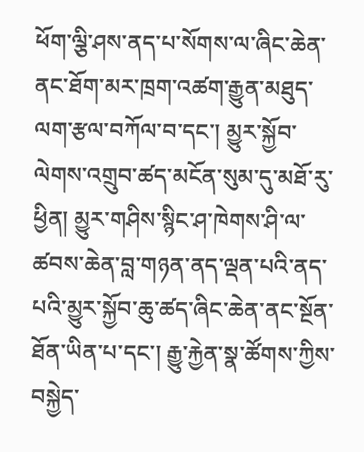ཕོག་ལྕི་ཤས་ནད་པ་སོགས་ལ་ཞིང་ཆེན་ནང་ཐོག་མར་ཁྲག་འཚག་རྒྱུན་མཐུད་ལག་རྩལ་བཀོལ་བ་དང་། མྱུར་སྐྱོབ་ལེགས་འགྲུབ་ཚད་མངོན་སུམ་དུ་མཐོ་རུ་ཕྱིན། མྱུར་གཤིས་སྙིང་ཤ་ཁེགས་ཤི་ལ་ཚབས་ཆེན་བླ་གཉན་ནད་ལྡན་པའི་ནད་པའི་མྱུར་སྐྱོབ་ཆུ་ཚད་ཞིང་ཆེན་ནང་སྔོན་ཐོན་ཡིན་པ་དང་། རྒྱུ་རྐྱེན་སྣ་ཚོགས་ཀྱིས་
བསྐྱེད་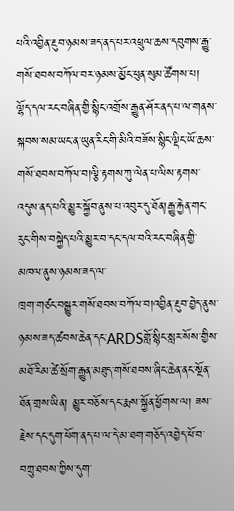པའི་འབྱིན་རྔུབ་ཉམས་ཟད་ནད་པར་འཕྲུལ་ཆས་དབུགས་རྒྱུ་གསོ་ཐབས་བཀོལ་བར་ཉམས་མྱོང་ཕུན་སུམ་ཚོགས་པ། ལྷོད་དལ་རང་བཞིན་གྱི་སྙིང་འགྲོས་རྒྱུན་ཤོར་ནད་པ་ལ་གནས་སྐབས་སམ་ཡང་ན་ཡུན་རིང་གི་མིའི་བཟོས་སྙིང་ལྡིང་ཡོ་ཆས་གསོ་ཐབས་བཀོལ་བ།ལྕི་རྟགས་ཀུ་ལེན་པ་ལིས་རྟགས་འདུས་ནད་པའི་མྱུར་སྐྱོབ་ནུས་པ་འབུར་དུ་ཐོན།རྒྱུ་རྐྱེན་གང་རུང་གིས་བསྐྱེད་པའི་མྱུར་བ་དང་དལ་བའི་རང་བཞིན་གྱི་མཁལ་ནུས་ཉམས་ཟད་ལ་
ཁྲག་གཙང་བསྒྱུར་གསོ་ཐབས་བཀོལ་བ།འབྱིན་རྔུབ་བྱེད་ནུས་ཉམས་ཟད་ཚབས་ཆེན་དང་ARDSགློ་སྙིང་སླར་སོས་གྱིས་མཐོ་རིམ་ཚེ་སྲོག་རྒྱུན་མཐུད་གསོ་ཐབས་ཞིང་ཆེན་ནང་སྔོན་ཐོན་གྲས་ཡིན། མྱུར་བཅོས་དང་རྨས་སྐྱོན་ཕྱོགས་ལ། ཟས་རྗེས་དང་དུག་ཕོག་ནད་པ་ལ་དེ་མ་ཐག་གཅོད་འབྱེད་ཕོ་བ་བཀྲུ་ཐབས་ཀྱིས་དུག་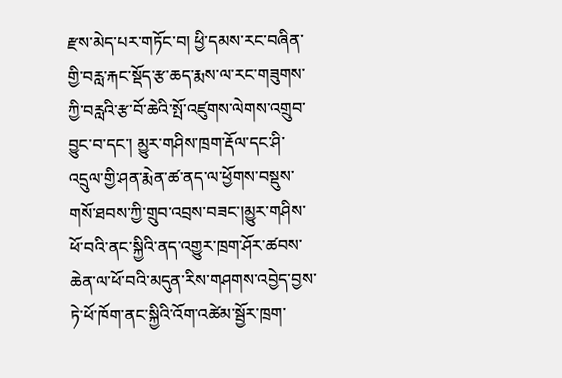རྫས་མེད་པར་གཏོང་བ། ཕྱི་དམས་རང་བཞིན་གྱི་བརླ་རྐང་སྡོད་རྩ་ཆད་རྨས་ལ་རང་གཟུགས་ཀྱི་བརླའི་རྩ་བོ་ཆེའི་སྤོ་འཛུགས་ལེགས་འགྲུབ་བྱུང་བ་དང་། མྱུར་གཤིས་ཁྲག་རྡོལ་དང་ཤི་འདྲུལ་གྱི་ཤན་རྨེན་ཚ་ནད་ལ་ཕྱོགས་བསྡུས་གསོ་ཐབས་ཀྱི་གྲུབ་འབྲས་བཟང་།མྱུར་གཤིས་ཕོ་བའི་ནང་སྐྱིའི་ནད་འགྱུར་ཁྲག་ཤོར་ཚབས་ཆེན་ལ་ཕོ་བའི་མདུན་རིས་གཤགས་འབྱེད་བྱས་ཏེ་ཕོ་ཁོག་ནང་སྐྱིའི་འོག་འཚེམ་སྦྱོར་ཁྲག་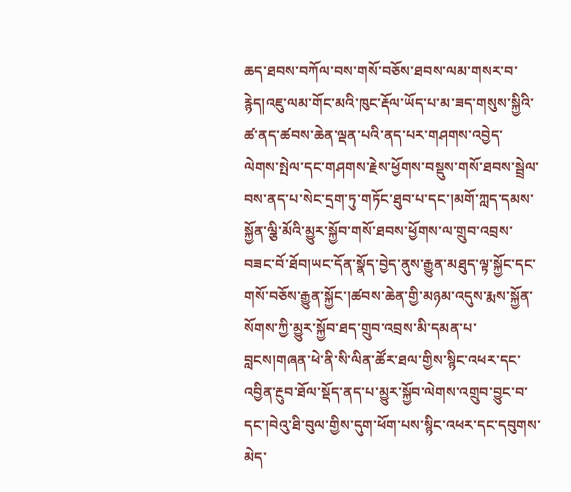ཆད་ཐབས་བཀོལ་བས་གསོ་བཅོས་ཐབས་ལམ་གསར་བ་རྙེད།འཇུ་ལམ་གོང་མའི་ཁུང་རྡོལ་ཡོད་པ་མ་ཟད་གསུས་སྐྱིའི་ཚ་ནད་ཚབས་ཆེན་ལྡན་པའི་ནད་པར་གཤགས་འབྱེད་
ལེགས་སྤེལ་དང་གཤགས་རྗེས་ཕྱོགས་བསྡུས་གསོ་ཐབས་སྦྲེལ་བས་ནད་པ་སེང་དྲག་ཏུ་གཏོང་ཐུབ་པ་དང་།མགོ་ཀླད་དམས་སྐྱོན་ལྕི་མོའི་མྱུར་སྐྱོབ་གསོ་ཐབས་ཕྱོགས་ལ་གྲུབ་འབྲས་བཟང་བོ་ཐོབ།ཡང་དོན་སྣོད་བྱེད་ནུས་རྒྱུན་མཐུད་ལྟ་སྐྱོང་དང་གསོ་བཅོས་རྒྱུན་སྐྱོང་།ཚབས་ཆེན་གྱི་མཉམ་འདུས་རྨས་སྐྱོན་སོགས་ཀྱི་མྱུར་སྐྱོབ་ཐད་གྲུབ་འབྲས་མི་དམན་པ་བླངས།གཞན་ཕེ་ནི་སི་ལིན་ཚོར་ཐལ་གྱིས་སྙིང་འཕར་དང་འབྱིན་རྔུབ་ཐོལ་སྡོད་ནད་པ་མྱུར་སྐྱོབ་ལེགས་འགྲུབ་བྱུང་བ་དང་།བེའུ་ཐི་བུལ་གྱིས་དུག་ཕོག་པས་སྙིང་འཕར་དང་དབུགས་མེད་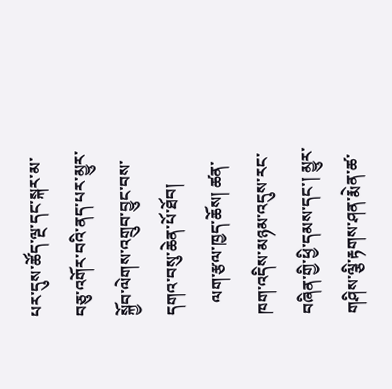པར་དུས་ཚོད་ལྔ་དང་སྐར་མ་བཅུ་འགོར་བའི་ནད་པར་མྱུར་སྐྱོབ་ལེགས་འགྲུབ་བྱུང་བས་དགའ་བསུ་ཆེན་པོ་ཐོབ།
   ལག་རྩལ་ཁྱད་ཆོས། ཚན་ཁག་འདིས་མཉམ་འདུས་རང་བཞིན་གྱི་ཕྱི་དམས་དང་། མྱུར་གཤིས་ལྕི་རྟགས་ཤན་རྨེན་ཚ་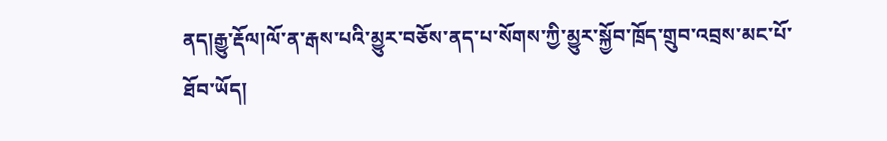ནད།རྒྱུ་རྡོལ།ལོ་ན་རྒས་པའི་མྱུར་བཅོས་ནད་པ་སོགས་ཀྱི་མྱུར་སྐྱོབ་ཁྲོད་གྲུབ་འབྲས་མང་པོ་ཐོབ་ཡོད།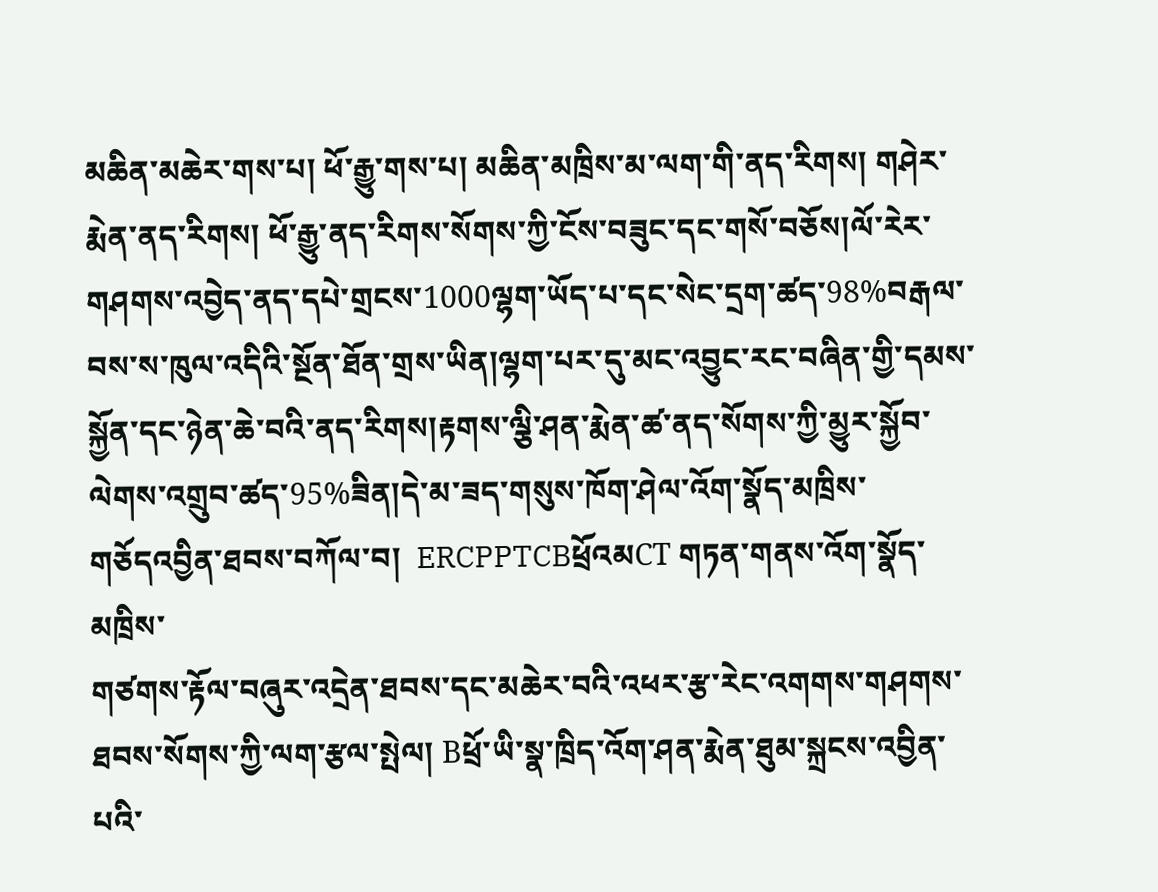མཆིན་མཆེར་གས་པ། ཕོ་རྒྱུ་གས་པ། མཆིན་མཁྲིས་མ་ལག་གི་ནད་རིགས། གཤེར་རྨེན་ནད་རིགས། ཕོ་རྒྱུ་ནད་རིགས་སོགས་ཀྱི་ངོས་བཟུང་དང་གསོ་བཅོས།ལོ་རེར་གཤགས་འབྱེད་ནད་དཔེ་གྲངས་1000ལྷག་ཡོད་པ་དང་སེང་དྲག་ཚད་98%བརྒལ་བས་ས་ཁུལ་འདིའི་སྔོན་ཐོན་གྲས་ཡིན།ལྷག་པར་དུ་མང་འབྱུང་རང་བཞིན་གྱི་དམས་སྐྱོན་དང་ཉེན་ཆེ་བའི་ནད་རིགས།རྟགས་ལྕི་ཤན་རྨེན་ཚ་ནད་སོགས་ཀྱི་མྱུར་སྐྱོབ་ལེགས་འགྲུབ་ཚད་95%ཟིན།དེ་མ་ཟད་གསུས་ཁོག་ཤེལ་འོག་སྣོད་མཁྲིས་གཅོདའབྱིན་ཐབས་བཀོལ་བ།  ERCPPTCBཕྲོའམCT གཏན་གནས་འོག་སྣོད་མཁྲིས་
གཙགས་རྟོལ་བཞུར་འདྲེན་ཐབས་དང་མཆེར་བའི་འཕར་རྩ་རེང་འགགས་གཤགས་ཐབས་སོགས་ཀྱི་ལག་རྩལ་སྤེལ། Bཕྲོ་ཡི་སྣ་ཁྲིད་འོག་ཤན་རྨེན་ཐུམ་སྐྲངས་འབྱིན་པའི་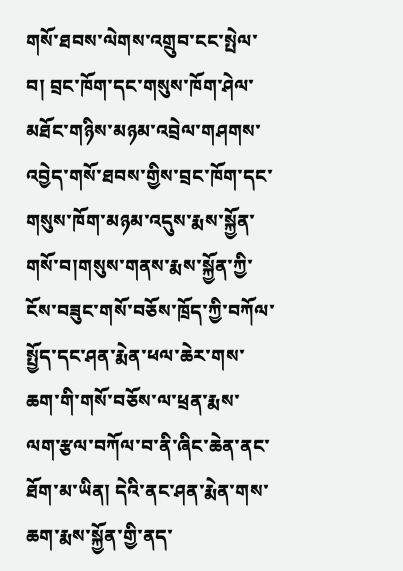གསོ་ཐབས་ལེགས་འགྲུབ་ངང་སྤེལ་བ། བྲང་ཁོག་དང་གསུས་ཁོག་ཤེལ་མཐོང་གཉིས་མཉམ་འབྲེལ་གཤགས་འབྱེད་གསོ་ཐབས་གྱིས་བྲང་ཁོག་དང་གསུས་ཁོག་མཉམ་འདུས་རྨས་སྐྱོན་གསོ་བ།གསུས་གནས་རྨས་སྐྱོན་ཀྱི་ངོས་བཟུང་གསོ་བཅོས་ཁྲོད་ཀྱི་བཀོལ་སྤྱོད་དང་ཤན་རྨེན་ཕལ་ཆེར་གས་ཆག་གི་གསོ་བཅོས་ལ་ཕྲན་རྨས་ལག་རྩལ་བཀོལ་བ་ནི་ཞིང་ཆེན་ནང་ཐོག་མ་ཡིན། དེའི་ནང་ཤན་རྨེན་གས་ཆག་རྨས་སྐྱོན་གྱི་ནད་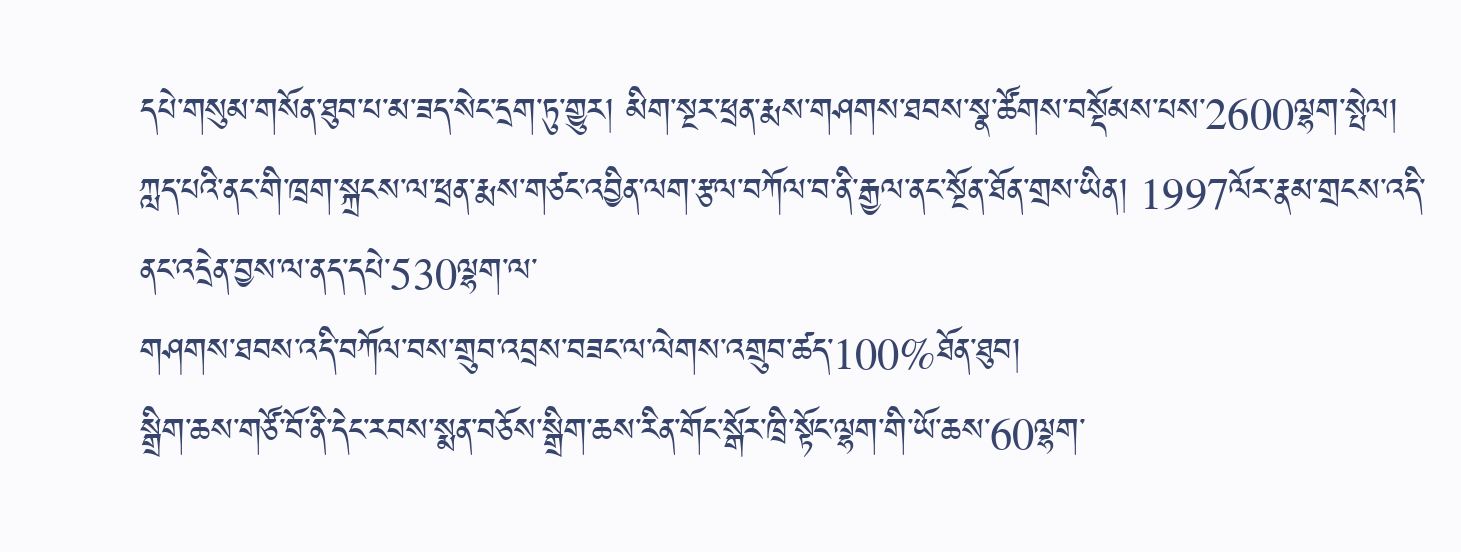དཔེ་གསུམ་གསོན་ཐུབ་པ་མ་ཟད་སེང་དྲག་ཏུ་གྱུར། མིག་སྔར་ཕྲན་རྨས་གཤགས་ཐབས་སྣ་ཚོགས་བསྡོམས་པས་2600ལྷག་སྤེལ། ཀླད་པའི་ནང་གི་ཁྲག་སྐྲངས་ལ་ཕྲན་རྨས་གཙང་འབྱིན་ལག་རྩལ་བཀོལ་བ་ནི་རྒྱལ་ནང་སྔོན་ཐོན་གྲས་ཡིན། 1997ལོར་རྣམ་གྲངས་འདི་ནང་འདྲེན་བྱས་ལ་ནད་དཔེ་530ལྷག་ལ་
གཤགས་ཐབས་འདི་བཀོལ་བས་གྲུབ་འབྲས་བཟང་ལ་ལེགས་འགྲུབ་ཚད་100%ཐོན་ཐུབ།
སྒྲིག་ཆས་གཙོ་བོ་ནི་དེང་རབས་སྨན་བཅོས་སྒྲིག་ཆས་རིན་གོང་སྒོར་ཁྲི་སྟོང་ལྷག་གི་ཡོ་ཆས་60ལྷག་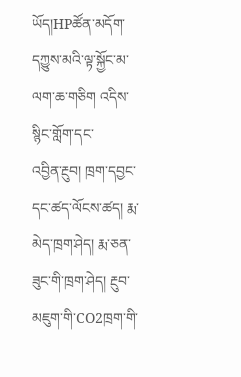ཡོད།HPཚོན་མདོག་དཀྱུས་མའི་ལྟ་སྐྱོང་མ་ལག་ཆ་གཅིག འདིས་སྙིང་གློག་དང་
འབྱིན་རྔུབ། ཁྲག་དབྱང་དང་ཚད་ལོངས་ཚད། རྨ་མེད་ཁྲག་ཤེད། རྨ་ཅན་ཟུང་གི་ཁྲག་ཤེད། རྔུབ་མཇུག་གི་CO2ཁྲག་གི་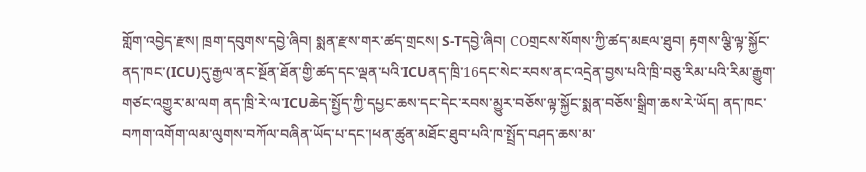གློག་འབྱེད་རྫས། ཁྲག་དབུགས་དབྱེ་ཞིབ། སྨན་རྫས་གར་ཚད་གྲངས། S-Tདབྱེ་ཞིབ། COགྲངས་སོགས་ཀྱི་ཚད་མཇལ་ཐུབ། རྟགས་ལྕི་ལྟ་སྐྱོང་ནད་ཁང་(ICU)དུ་རྒྱལ་ནང་སྔོན་ཐོན་གྱི་ཚད་དང་ལྡན་པའི་ICUནད་ཁྲི་16དང་སེང་རབས་ནང་འདྲེན་བྱས་པའི་ཁྲི་བཅུ་རིམ་པའི་རིམ་རྒྱུག་གཙང་འགྱུར་མ་ལག ནད་ཁྲི་རེ་ལ་ICUཆེད་སྤྱོད་ཀྱི་དཔྱང་ཆས་དང་དེང་རབས་མྱུར་བཅོས་ལྟ་སྐྱོང་སྨན་བཅོས་སྒྲིག་ཆས་རེ་ཡོད། ནད་ཁང་བཀག་འགོག་ལམ་ལུགས་བཀོལ་བཞིན་ཡོད་པ་དང་།ཕན་ཚུན་མཐོང་ཐུབ་པའི་ཁ་སྤྲོད་བཤད་ཆས་མ་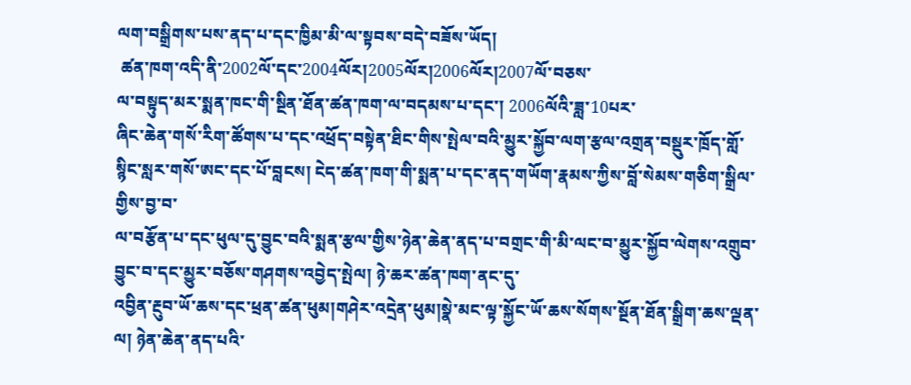ལག་བསྒྲིགས་པས་ནད་པ་དང་ཁྱིམ་མི་ལ་སྟབས་བདེ་བཟོས་ཡོད།
 ཚན་ཁག་འདི་ནི་2002ལོ་དང་2004ལོར།2005ལོར།2006ལོར།2007ལོ་བཅས་
ལ་བསྟུད་མར་སྨན་ཁང་གི་སྔིན་ཐོན་ཚན་ཁག་ལ་བདམས་པ་དང་། 2006ལོའི་ཟླ་10པར་
ཞིང་ཆེན་གསོ་རིག་ཚོགས་པ་དང་འཕྲོད་བསྟེན་ཐིང་གིས་སྤེལ་བའི་མྱུར་སྐྱོབ་ལག་རྩལ་འགྲན་བསྡུར་ཁྲོད་གློ་སྙིང་སླར་གསོ་ཨང་དང་པོ་བླངས། ངེད་ཚན་ཁག་གི་སྨན་པ་དང་ནད་གཡོག་རྣམས་ཀྱིས་བློ་སེམས་གཅིག་སྒྲིལ་གྱིས་བྱ་བ་
ལ་བརྩོན་པ་དང་ཕུལ་དུ་བྱུང་བའི་སྨན་རྩལ་གྱིས་ཉེན་ཆེན་ནད་པ་བགྲང་གི་མི་ལང་བ་མྱུར་སྐྱོབ་ལེགས་འགྲུབ་བྱུང་བ་དང་མྱུར་བཅོས་གཤགས་འབྱེད་སྤེལ། ཉེ་ཆར་ཚན་ཁག་ནང་དུ་
འབྱིན་རྔུབ་ཡོ་ཆས་དང་ཕྲན་ཚན་ཕུམ།གཤེར་འདྲེན་ཕུམ།སྣེ་མང་ལྟ་སྐྱོང་ཡོ་ཆས་སོགས་སྔོན་ཐོན་སྒྲིག་ཆས་ལྡན་ལ། ཉེན་ཆེན་ནད་པའི་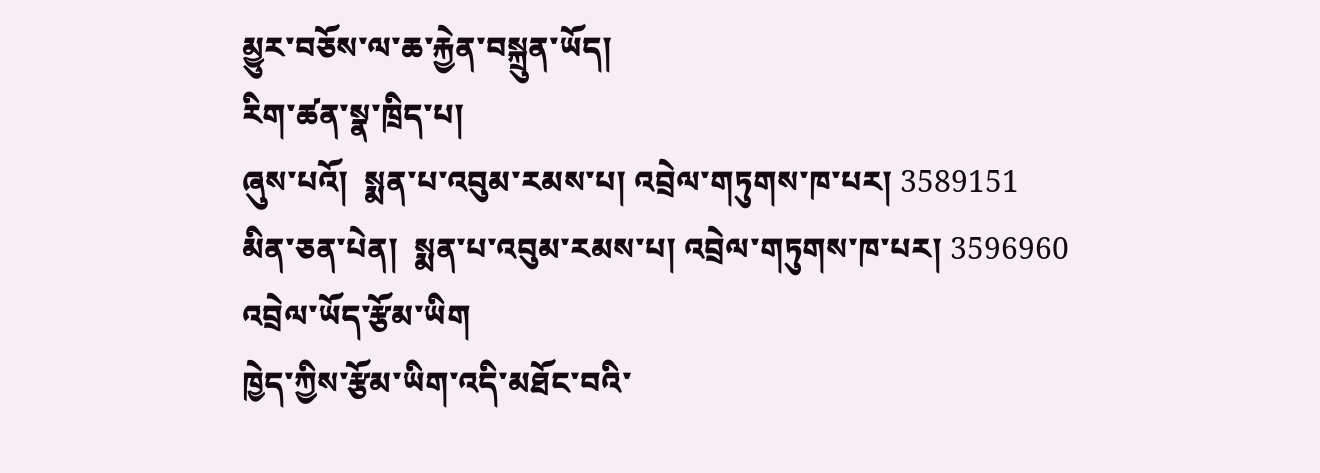མྱུར་བཅོས་ལ་ཆ་རྐྱེན་བསྐྲུན་ཡོད།
རིག་ཚན་སྣ་ཁྲིད་པ།
ཞུས་པའོ།  སྨན་པ་འབུམ་རམས་པ། འབྲེལ་གཏུགས་ཁ་པར། 3589151
མིན་ཅན་པེན།  སྨན་པ་འབུམ་རམས་པ། འབྲེལ་གཏུགས་ཁ་པར། 3596960
འབྲེལ་ཡོད་རྩོམ་ཡིག
ཁྱེད་ཀྱིས་རྩོམ་ཡིག་འདི་མཐོང་བའི་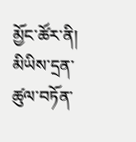མྱོང་ཚོར་ནི།
མིཡིས་དྲན་ཚུལ་བཏོན་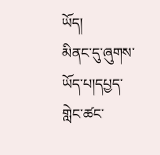ཡོད།
མིནང་དུ་ཞུགས་ཡོད་པ།དཔྱད་གླེང་ཚང་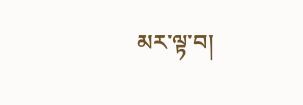མར་ལྟ་བ།